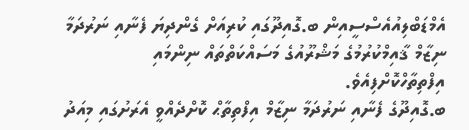އެމްޑަބްލިއުއެސްސީއިން ބ.ގޮއިދޫގައި ކުރިއަށް ގެންދިޔަ ފެނާއި ނަރުދަމާ ނިޒާމް ޤާއިމްކުރުމުގެ މަޝްރޫއުގެ މަސައްކަތްތައް ނިންމައި އިފްތިތާހްކޮށްފިއެވެ.
ބ.ގޮއިދޫގެ ފެނާއި ނަރުދަމާ ނިޒާމް އިފްތިތާޙް ކޮށްދެއްވީ އެރަށުގައި މިއަދު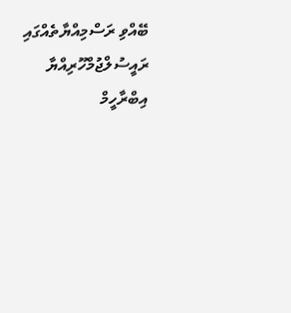ބޭއްވި ރަސްމިއްޔާތެއްގައި ރައީސުލްޖުމްހޫރިއްޔާ އިބްރާހީމް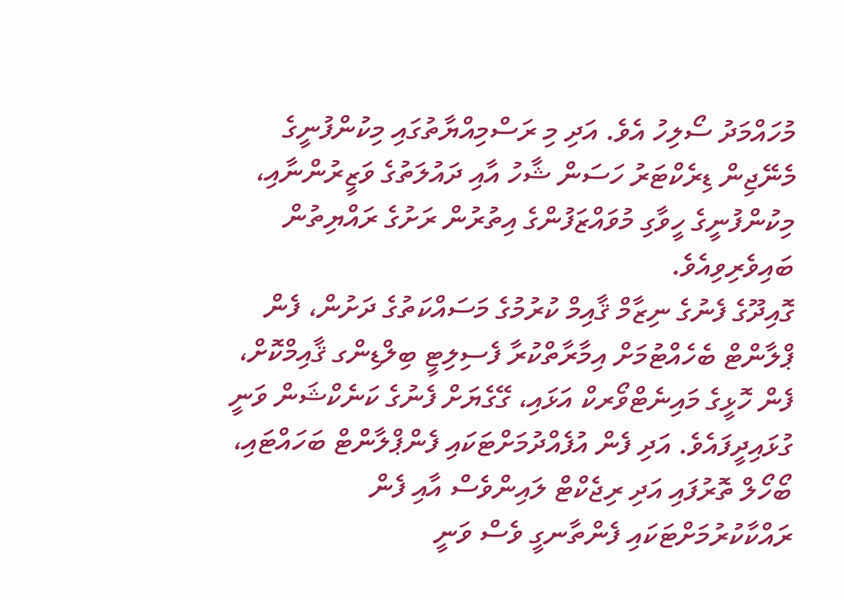މުހައްމަދު ސޯލިހު އެވެ. އަދި މި ރަސްމިއްޔާތުގައި މިކުންފުނީގެ މެނޭޖިން ޑިރެކްޓަރު ހަސަން ޝާހު އާއި ދައުލަތުގެ ވަޒީރުންނާއި، މިކުންފުނީގެ ހީވާގި މުވައްޒަފުންގެ އިތުރުން ރަށުގެ ރައްޔިތުން ބައިވެރިވިއެވެ.
ގޮއިދޫގެ ފެނުގެ ނިޒާމް ޤާއިމް ކުރުމުގެ މަސައްކަތުގެ ދަށުން، ފެން ޕްލާންޓް ބެހެއްޓުމަށް އިމާރާތްކުރާ ފެސިލިޓީ ބިލްޑިންގ ޤާއިމްކޮށް، ފެން ހޮޅީގެ މައިނެޓްވޯރކް އަޅައި، ގޭގެޔަށް ފެނުގެ ކަނެކްޝަން ވަނީ ގުޅައިދީފައެވެ. އަދި ފެން އުފެއްދުމަށްޓަކައި ފެންޕްލާންޓް ބަހައްޓައި، ބޯހޯލް ތޮރުފައި އަދި ރިޖެކްޓް ލައިންވެސް އާއި ފެން ރައްކާކުރުމަށްޓަކައި ފެންތާނގީ ވެސް ވަނީ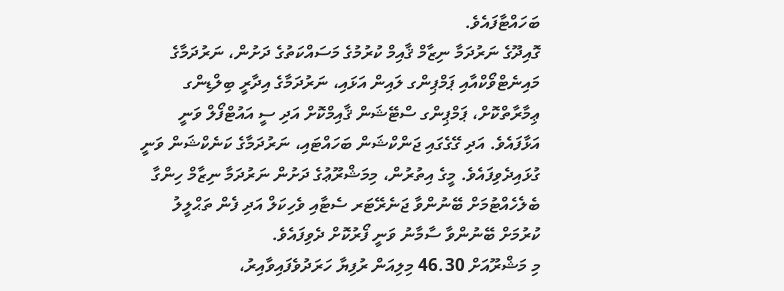ބަހައްޓާފައެވެ.
ގޮއިދޫގެ ނަރުދަމާ ނިޒާމް ޤާއިމް ކުރުމުގެ މަސައްކަތުގެ ދަށުން، ނަރުދަމާގެ މައިނެޓްވޯކްއާއި ޕަމްޕިންގ ލައިން އަޅައި، ނަރުދަމާގެ އިދާރީ ބިލްޑިންގ ޢިމާރާތްކޮށް، ޕަމްޕިންގ ސްޓޭޝަން ޤާއިމްކޮށް އަދި ސީ އައުޓްފޯލް ވަނީ އަޅާފައެވެ. އަދި ގޭގެގައި ޖަންކްޝަން ބަހައްޓައި، ނަރުދަމާގެ ކަނެކްޝަން ވަނީ ގުޅައިދެވިފައެވެ. މީގެ އިތުރުން، މިމަޝްރޫޢުގެ ދަށުން ނަރުދަމާ ނިޒާމް ހިންގާ ބެލެހެއްޓުމަށް ބޭނުންވާ ޖަނެރޭޓަރ ސެޓާއި ވެހިކަލް އަދި ފެން ތަޙްލީލު ކުރުމަށް ބޭނުންވާ ސާމާނު ވަނީ ފޯރުކޮށް ދެވިފައެވެ.
މި މަޝްރޫއަށް 46.30 މިލިއަން ރުފިޔާ ހަރަދުވެފައިވާއިރު،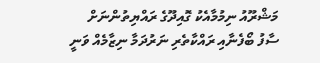މަޝްރޫއު ނިމުމާއެކު ގޮއިދޫގެ ރައްޔިތުންނަށް ސާފު ބޯފެނާއި ރައްކާތެރި ނަރުދަމާ ނިޒާމެއް ވަނީ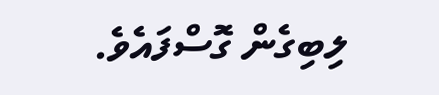ލިބިގެން ގޮސްފައެވެ.